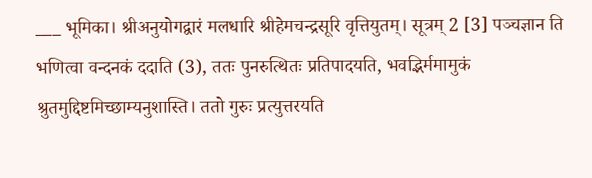___ भूमिका। श्रीअनुयोगद्वारं मलधारि श्रीहेमचन्द्रसूरि वृत्तियुतम्। सूत्रम् 2 [3] पञ्चज्ञान ति भणित्वा वन्दनकं ददाति (3), ततः पुनरुत्थितः प्रतिपादयति, भवद्भिर्ममामुकं श्रुतमुद्दिष्टमिच्छाम्यनुशास्ति। ततो गुरुः प्रत्युत्तरयति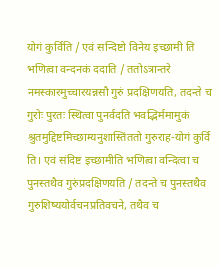योगं कुर्विति / एवं सन्दिष्टो विनेय इच्छामी ति भणित्वा वन्दनकं ददाति / ततोऽत्रान्तरे नमस्कारमुच्चारयन्नसौ गुरुं प्रदक्षिणयति, तदन्ते च गुरोः पुरतः स्थित्वा पुनर्वदति भवद्भिर्ममामुकं श्रुतमुद्दिष्टमिच्छाम्यनुशास्तिंततो गुरुराह-योगं कुर्वि ति। एवं संदिष्ट इच्छामीति भणित्वा वन्दित्वा च पुनस्तथैव गुरुंप्रदक्षिणयति / तदन्ते च पुनस्तथैव गुरुशिष्ययोर्वचनप्रतिवचने, तथैव च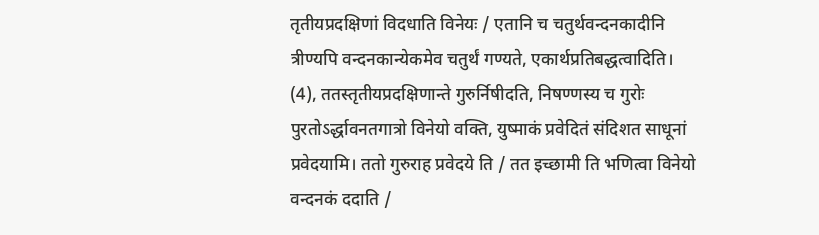तृतीयप्रदक्षिणां विदधाति विनेयः / एतानि च चतुर्थवन्दनकादीनि त्रीण्यपि वन्दनकान्येकमेव चतुर्थं गण्यते, एकार्थप्रतिबद्धत्वादिति। (4), ततस्तृतीयप्रदक्षिणान्ते गुरुर्निषीदति, निषण्णस्य च गुरोः पुरतोऽर्द्धावनतगात्रो विनेयो वक्ति, युष्माकं प्रवेदितं संदिशत साधूनां प्रवेदयामि। ततो गुरुराह प्रवेदये ति / तत इच्छामी ति भणित्वा विनेयो वन्दनकं ददाति /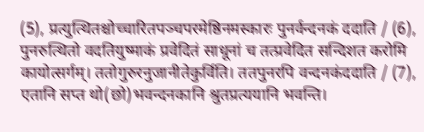(5), प्रत्युत्थितश्चोच्चारितपञ्चपरमेष्ठिनमस्कारः पुनर्वन्दनकं ददाति / (6), पुनरुत्थितो वदतियुष्माकं प्रवेदितं साधूनां च तत्प्रवेदित सन्दिशत करोमि कायोत्सर्गम्। ततोगुरुरनुजानीतेकुर्विति। ततपुनरपि वन्दनकंददाति / (7), एतानि सप्त थो(छो)भवन्दनकानि श्रुतप्रत्ययानि भवन्ति।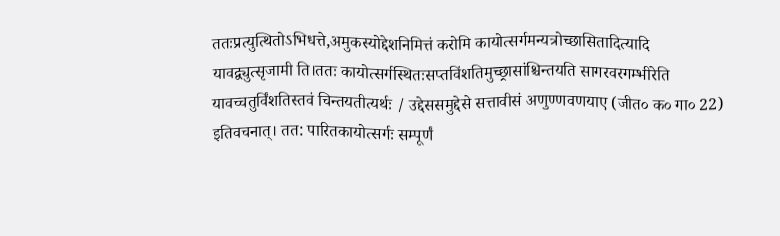ततःप्रत्युत्थितोऽभिधत्ते,अमुकस्योद्देशनिमित्तं करोमि कायोत्सर्गमन्यत्रोच्छासितादित्यादि यावद्व्युत्सृजामी ति।ततः कायोत्सर्गस्थितःसप्तविंशतिमुच्छ्रासांश्चिन्तयति सागरवरगम्भीरेति यावच्चतुर्विंशतिस्तवं चिन्तयतीत्यर्थः / उद्देससमुद्देसे सत्तावीसं अणुण्णवणयाए (जीत० क० गा० 22) इतिवचनात्। तत: पारितकायोत्सर्गः सम्पूर्णं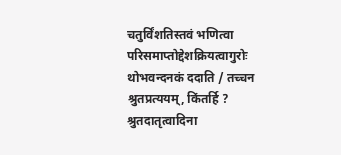चतुर्विंशतिस्तवं भणित्वा परिसमाप्तोद्देशक्रियत्वागुरोः थोभवन्दनकं ददाति / तच्चन श्रुतप्रत्ययम्, किंतर्हि ? श्रुतदातृत्वादिना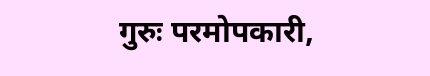गुरुः परमोपकारी,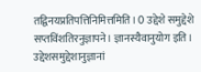तद्विनयप्रतिपत्तिनिमित्तमिति। 0 उद्देशे समुद्देशे सप्तविंशतिरनुज्ञापने। ज्ञानस्यैवानुयोग इति। उद्देशसमुद्देशानुज्ञानां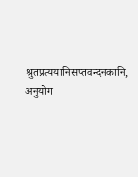श्रुतप्रत्ययानिसप्तवन्दनकानि, अनुयोग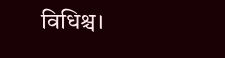विधिश्च।